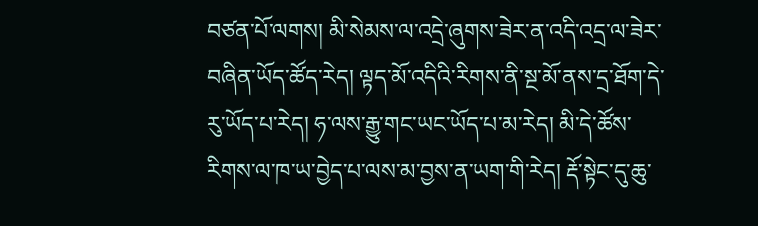བཙན་པོ་ལགས། མི་སེམས་ལ་འདྲེ་ཞུགས་ཟེར་ན་འདི་འདྲ་ལ་ཟེར་བཞིན་ཡོད་ཚོད་རེད། ལྟད་མོ་འདིའི་རིགས་ནི་སྔ་མོ་ནས་དྲ་ཐོག་དེ་རུ་ཡོད་པ་རེད། ཧ་ལས་རྒྱུ་གང་ཡང་ཡོད་པ་མ་རེད། མི་དེ་ཚོས་རིགས་ལ་ཁ་ཡ་བྱེད་པ་ལས་མ་བྱས་ན་ཡག་གི་རེད། རྡོ་སྟེང་དུ་ཆུ་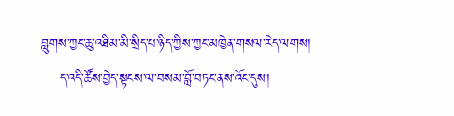བླུགས་ཀྱང་ཆུ་འཐིམ་མི་སྲིད་པ་ཉིད་ཀྱིས་ཀྱང་མཁྱེན་གསལ་རེད་ལགས།
    ད་འདི་ཚོས་བྱེད་སྟངས་ལ་བསམ་བློ་བཏང་ནས་འོང་དུས།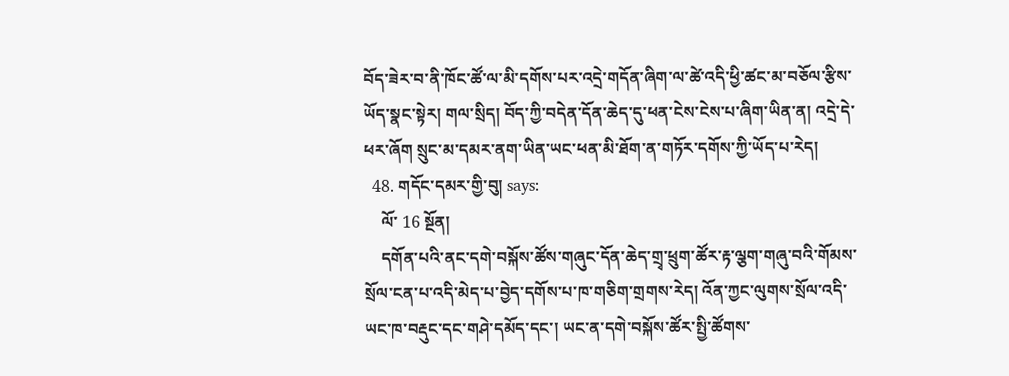བོད་ཟེར་བ་ནི་ཁོང་ཚོ་ལ་མི་དགོས་པར་འདྲེ་གདོན་ཞིག་ལ་ཚེ་འདི་ཕྱི་ཚང་མ་བཅོལ་རྩིས་ཡོད་སྣང་སྟེར། གལ་སྲིད། བོད་ཀྱི་བདེན་དོན་ཆེད་དུ་ཕན་ངེས་ངེས་པ་ཞིག་ཡིན་ན། འདྲེ་དེ་ཕར་ཞོག སྲུང་མ་དམར་ནག་ཡིན་ཡང་ཕན་མི་ཐོག་ན་གཏོར་དགོས་ཀྱི་ཡོད་པ་རེད།
  48. གདོང་དམར་གྱི་བུ། says:
    ལོ་ 16 སྔོན།
    དགོན་པའི་ནང་དགེ་བསྐོས་ཚོས་གཞུང་དོན་ཆེད་གྲྭ་ཕྲུག་ཚོར་རྟ་ལྕག་གཞུ་བའི་གོམས་སྲོལ་ངན་པ་འདི་མེད་པ་བྱེད་དགོས་པ་ཁ་གཅིག་གྲགས་རེད། འོན་ཀྱང་ལུགས་སྲོལ་འདི་ཡང་ཁ་བརྡུང་དང་གཤེ་དམོད་དང་། ཡང་ན་དགེ་བསྐོས་ཚོར་སྤྱི་ཚོགས་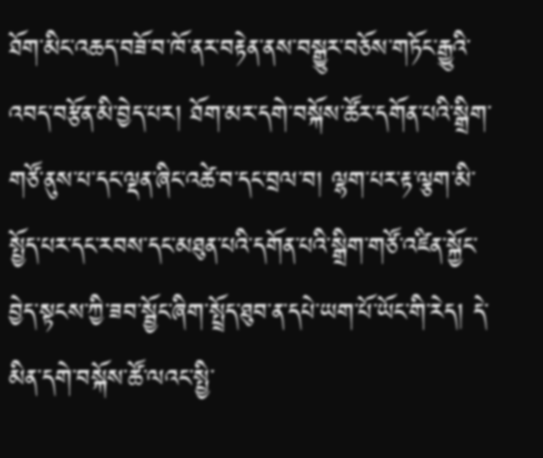ཐོག་མིང་འཆད་བཟོ་བ་ཁོ་ནར་བརྟེན་ནས་བསྒྱུར་བཅོས་གཏོང་རྒྱུའི་འབད་བརྩོན་མི་བྱེད་པར། ཐོག་མར་དགེ་བསྐོས་ཚོར་དགོན་པའི་སྒྲིག་གཙོ་ནུས་པ་དང་ལྡན་ཞིང་འཚེ་བ་དང་བྲལ་བ། ལྷག་པར་རྟ་ལྕག་མི་སྤྱོད་པར་དང་རབས་དང་མཐུན་པའི་དགོན་པའི་སྒྲིག་གཙོ་འཛིན་སྐྱོང་བྱེད་སྟངས་ཀྱི་ཟབ་སྦྱོང་ཞིག་སྤྲོད་ཐུབ་ན་དཔེ་ཡག་པོ་ཡོང་གི་རེད། དེ་མིན་དགེ་བསྐོས་ཚོ་ལའང་སྤྱི་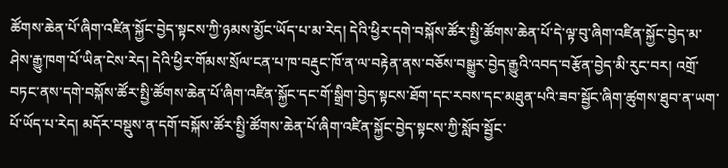ཚོགས་ཆེན་པོ་ཞིག་འཛིན་སྐྱོང་བྱེད་སྟངས་ཀྱི་ཉམས་མྱོང་ཡོད་པ་མ་རེད། དེའི་ཕྱིར་དགེ་བསྐོས་ཚོར་སྤྱི་ཚོགས་ཆེན་པོ་དེ་ལྟ་བུ་ཞིག་འཛིན་སྐྱོང་བྱེད་མ་ཤེས་རྒྱུ་ཁག་པོ་ཡིན་ངེས་རེད། དེའི་ཕྱིར་གོམས་སྲོལ་ངན་པ་ཁ་བརྡུང་ཁོ་ན་ལ་བརྟེན་ནས་བཅོས་བསྒྱུར་བྱེད་རྒྱུའི་འབད་བརྩོན་བྱེད་མི་རུང་བར། འགྲོ་བཏང་ནས་དགེ་བསྐོས་ཚོར་སྤྱི་ཚོགས་ཆེན་པོ་ཞིག་འཛིན་སྐྱོང་དང་གོ་སྒྲིག་བྱེད་སྟངས་ཐོག་དང་རབས་དང་མཐུན་པའི་ཟབ་སྦྱོང་ཞིག་ཚུགས་ཐུབ་ན་ཡག་པོ་ཡོད་པ་རེད། མདོར་བསྡུས་ན་དགོ་བསྐོས་ཚོར་སྤྱི་ཚོགས་ཆེན་པོ་ཞིག་འཛིན་སྐྱོང་བྱེད་སྟངས་ཀྱི་སློབ་སྦྱོང་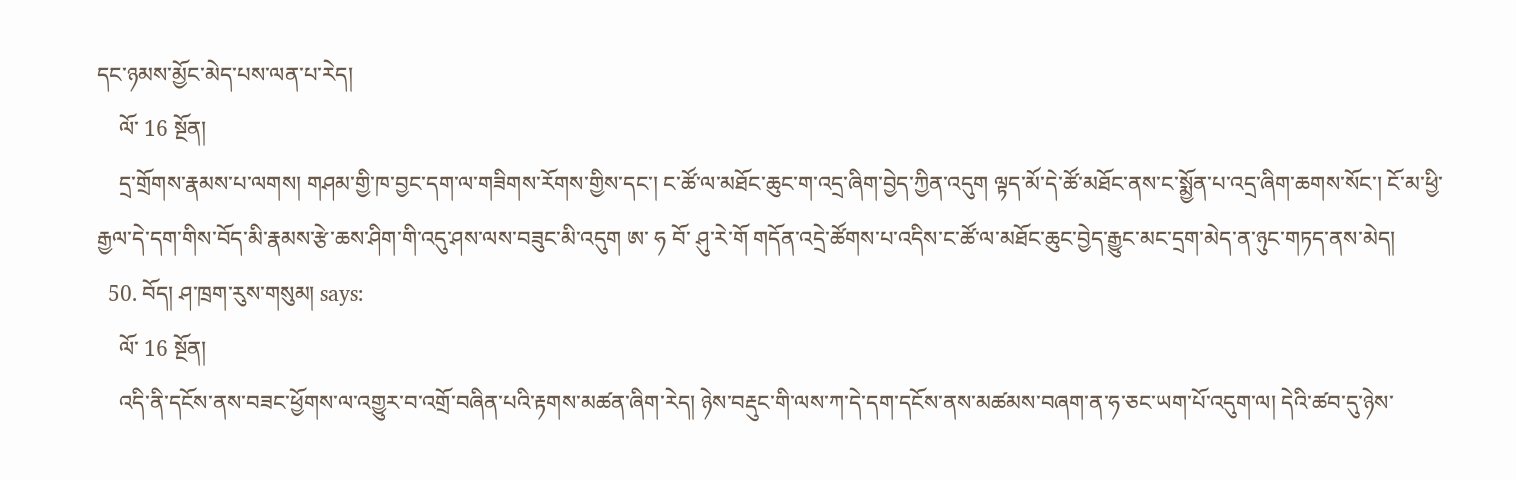དང་ཉམས་མྱོང་མེད་པས་ལན་པ་རེད།
    ལོ་ 16 སྔོན།
    དྲ་གྲོགས་རྣམས་པ་ལགས། གཤམ་གྱི་ཁ་བྱང་དག་ལ་གཟིགས་རོགས་གྱིས་དང་། ང་ཚོ་ལ་མཐོང་ཆུང་ག་འདྲ་ཞིག་བྱེད་ཀྱིན་འདུག ལྟད་མོ་དེ་ཚོ་མཐོང་ནས་ང་སྨྱོན་པ་འདྲ་ཞིག་ཆགས་སོང་། ངོ་མ་ཕྱི་རྒྱལ་དེ་དག་གིས་བོད་མི་རྣམས་རྩེ་ཆས་ཤིག་གི་འདུ་ཤས་ལས་བཟུང་མི་འདུག ཨ་ ཧ བོ་ ཤུ་རེ་གོ གདོན་འདྲེ་ཚོགས་པ་འདིས་ང་ཚོ་ལ་མཐོང་ཆུང་བྱེད་རྒྱུང་མང་དྲག་མེད་ན་ཉུང་གཏད་ནས་མེད།
  50. བོད། ཤ་ཁྲག་རུས་གསུམ། says:
    ལོ་ 16 སྔོན།
    འདི་ནི་དངོས་ནས་བཟང་ཕྱོགས་ལ་འགྱུར་བ་འགྲོ་བཞིན་པའི་རྟགས་མཚན་ཞིག་རེད། ཉེས་བརྡུང་གི་ལས་ཀ་དེ་དག་དངོས་ནས་མཚམས་བཞག་ན་ཧ་ཅང་ཡག་པོ་འདུག་ལ། དེའི་ཚབ་དུ་ཉེས་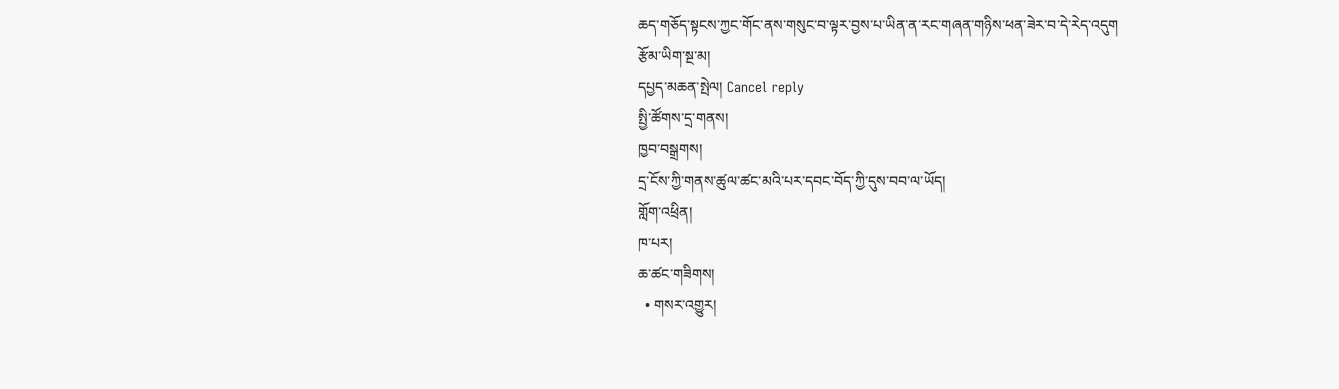ཆད་གཅོད་སྟངས་ཀྱང་གོང་ནས་གསུང་བ་ལྟར་བྱས་པ་ཡིན་ན་རང་གཞན་གཉིས་ཕན་ཟེར་བ་དེ་རེད་འདུག
རྩོམ་ཡིག་སྔ་མ།
དཔྱད་མཆན་སྤེལ། Cancel reply
སྤྱི་ཚོགས་དྲ་གནས།
ཁྱབ་བསྒྲགས།
དྲ་ངོས་ཀྱི་གནས་ཚུལ་ཚང་མའི་པར་དབང་བོད་ཀྱི་དུས་བབ་ལ་ཡོད།
གློག་འཕྲིན།
ཁ་པར།
ཆ་ཚང་གཟིགས།
  • གསར་འགྱུར།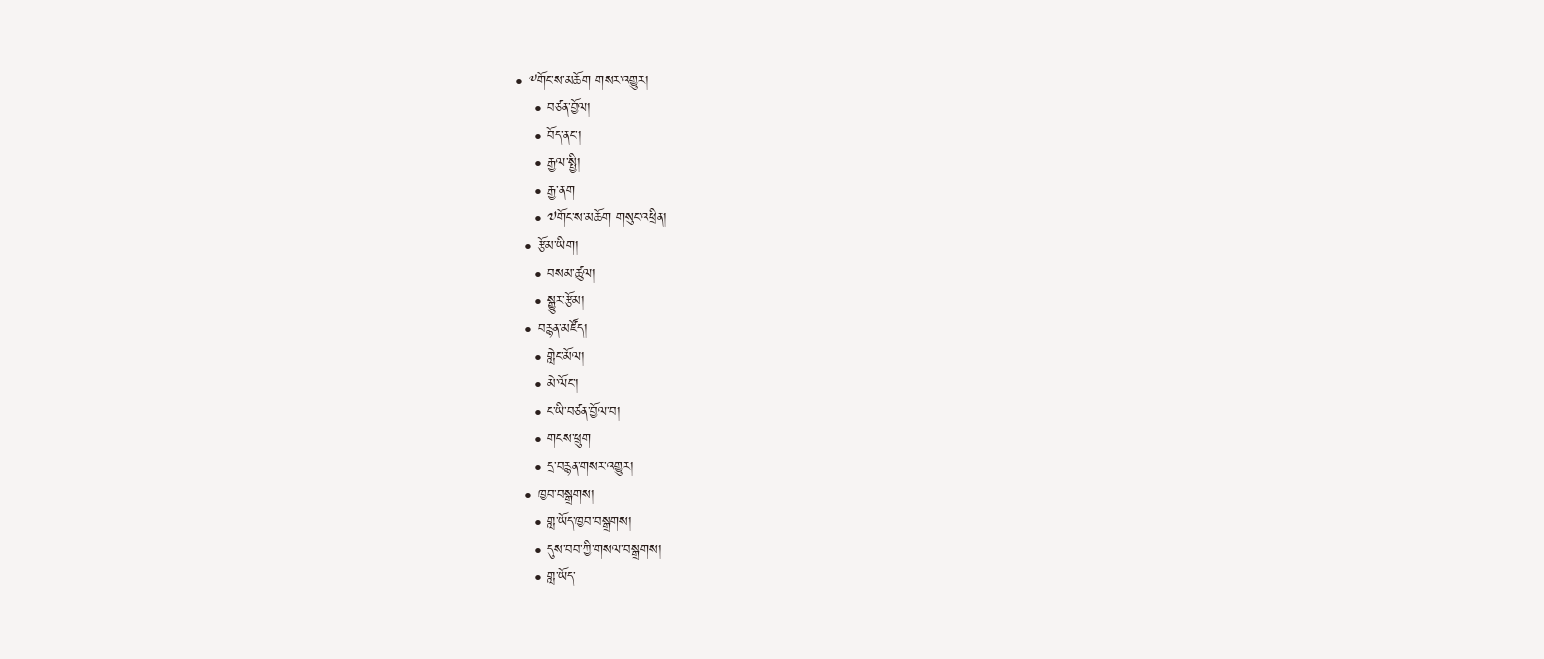• ༸གོང་ས་མཆོག གསར་འགྱུར།
    • བཙན་བྱོལ།
    • བོད་ནང་།
    • རྒྱལ་སྤྱི།
    • རྒྱ་ནག
    • ༧གོང་ས་མཆོག གསུང་འཕྲིན།
  • རྩོམ་ཡིག།
    • བསམ་ཚུལ།
    • སྒྱུར་རྩོམ།
  • བརྙན་མཛོད།
    • གླེང་མོལ།
    • མེ་ལོང་།
    • ང་ཡི་བཙན་བྱོལ་བ།
    • གངས་ཕྲུག
    • དྲ་བརྙན་གསར་འགྱུར།
  • ཁྱབ་བསྒྲགས།
    • གླ་ཡོད་ཁྱབ་བསྒྲགས།
    • དུས་བབ་ཀྱི་གསལ་བསྒྲགས།
    • གླ་ཡོད་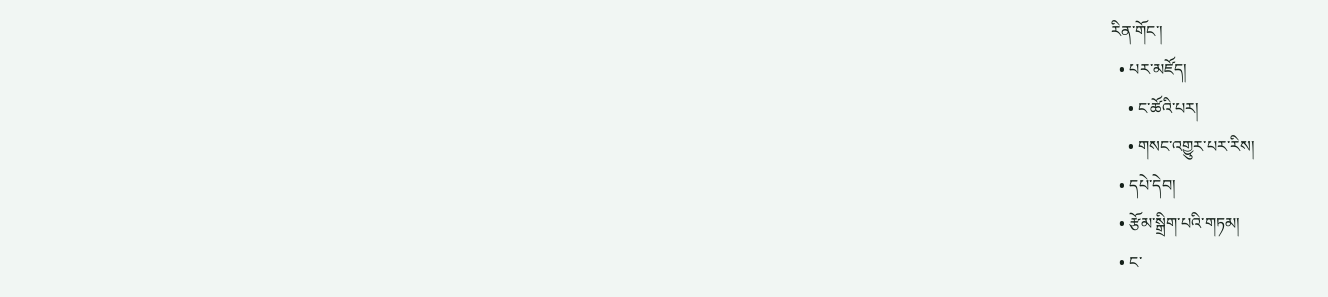རིན་གོང་།
  • པར་མཛོད།
    • ང་ཚོའི་པར།
    • གསང་འགྱུར་པར་རིས།
  • དཔེ་དེབ།
  • རྩོམ་སྒྲིག་པའི་གཏམ།
  • ང་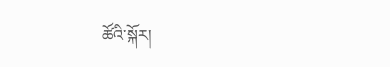ཚོའི་སྐོར།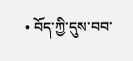• བོད་ཀྱི་དུས་བབ་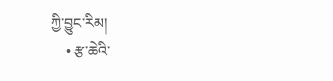ཀྱི་བྱུང་རིམ།
    • རྩ་ཆེའི་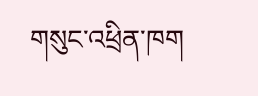གསུང་འཕྲིན་ཁག